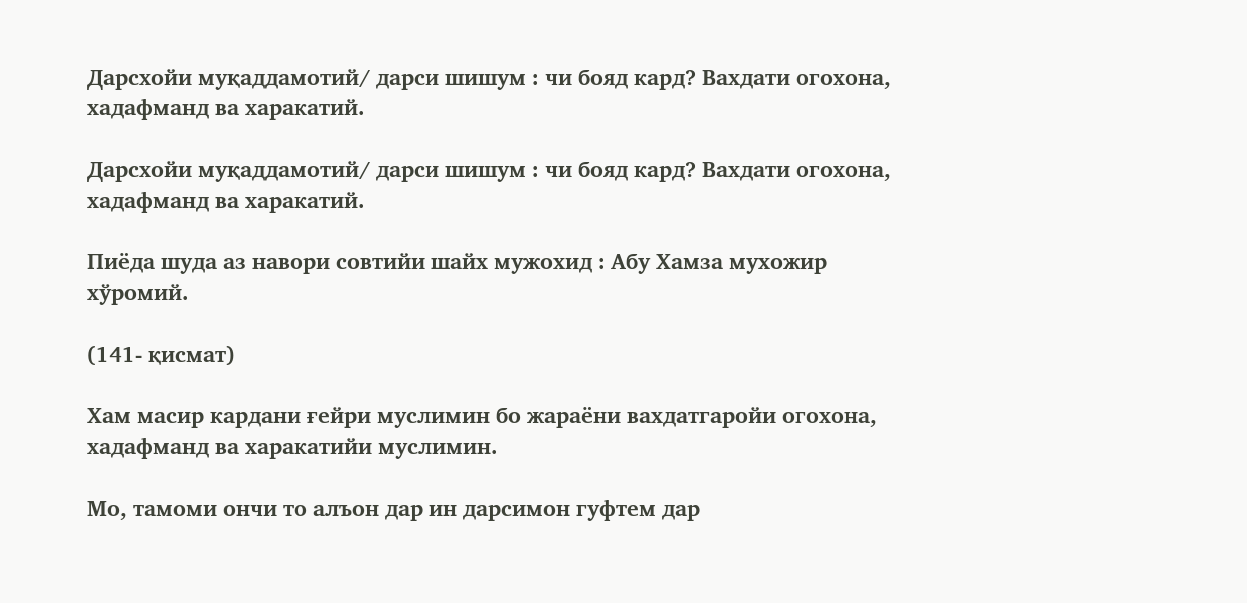Дарсхойи муқаддамотий/ дарси шишум : чи бояд кард? Вахдати огохона, хадафманд ва харакатий.

Дарсхойи муқаддамотий/ дарси шишум : чи бояд кард? Вахдати огохона, хадафманд ва харакатий.

Пиёда шуда аз навори совтийи шайх мужохид : Абу Хамза мухожир  хўромий.

(141- қисмат)

Хам масир кардани ғейри муслимин бо жараёни вахдатгаройи огохона, хадафманд ва харакатийи муслимин.

Мо, тамоми ончи то алъон дар ин дарсимон гуфтем дар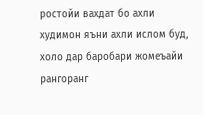ростойи вахдат бо ахли худимон яъни ахли ислом буд, холо дар баробари жомеъайи рангоранг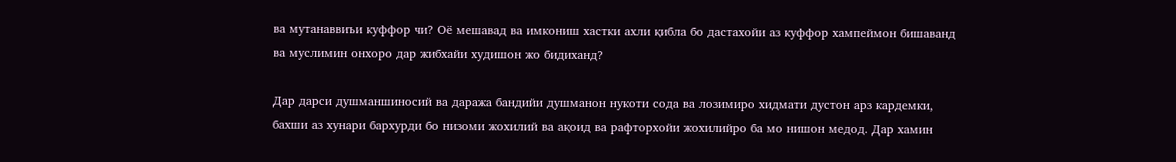ва мутанаввиъи куффор чи? Оё мешавад ва имкониш хастки ахли қибла бо дастахойи аз куффор хампеймон бишаванд ва муслимин онхоро дар жибхайи худишон жо бидиханд?

Дар дарси душманшиносий ва даража бандийи душманон нукоти сода ва лозимиро хидмати дустон арз кардемки, бахши аз хунари бархурди бо низоми жохилий ва ақоид ва рафторхойи жохилийро ба мо нишон медод. Дар хамин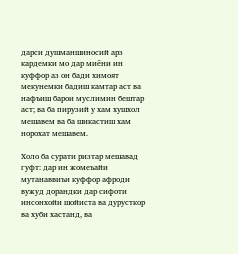дарси душманшиносий арз кардемки мо дар миёни ин куффор аз он бади химоят мекунемки бадиш камтар аст ва нафъиш барои муслимин бештар аст; ва ба пирузий у хам хушхол мешавем ва ба шикастиш хам норохат мешавем.

Холо ба сурати ризтар мешавад гуфт: дар ин жомеъайи мутанаввиъи куффор афроди вужуд дорандки дар сифоти инсонхойи шойиста ва дурусткор ва хуби хастанд, ва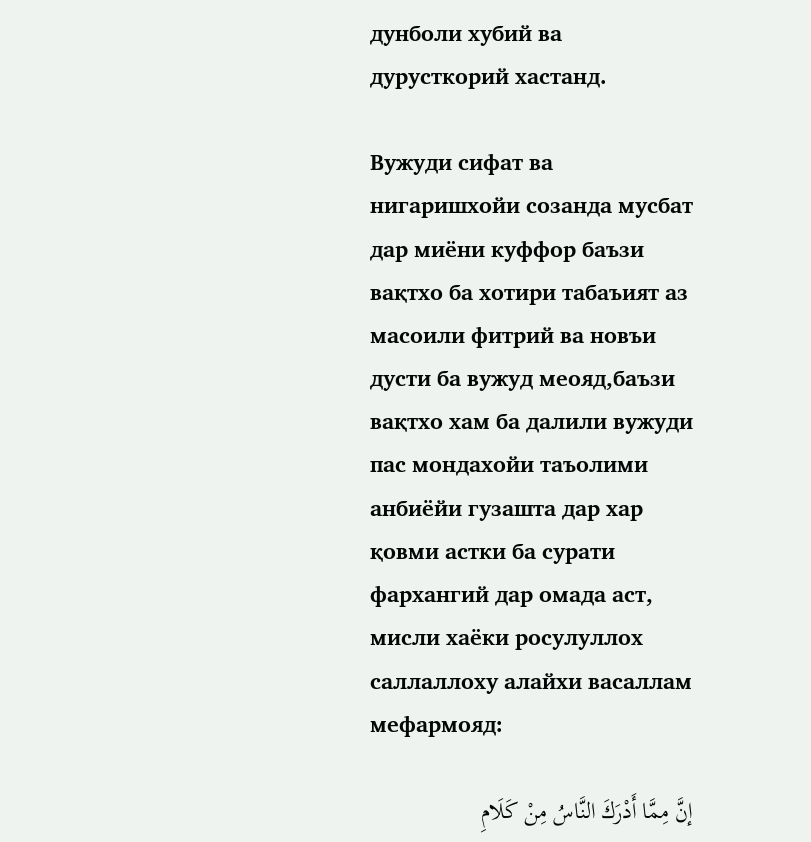дунболи хубий ва дурусткорий хастанд.

Вужуди сифат ва нигаришхойи созанда мусбат дар миёни куффор баъзи вақтхо ба хотири табаъият аз масоили фитрий ва новъи дусти ба вужуд меояд,баъзи вақтхо хам ба далили вужуди пас мондахойи таъолими анбиёйи гузашта дар хар қовми астки ба сурати фархангий дар омада аст, мисли хаёки росулуллох саллаллоху алайхи васаллам  мефармояд:

إنَّ مِمَّا أَدْرَكَ النَّاسُ مِنْ كَلَامِ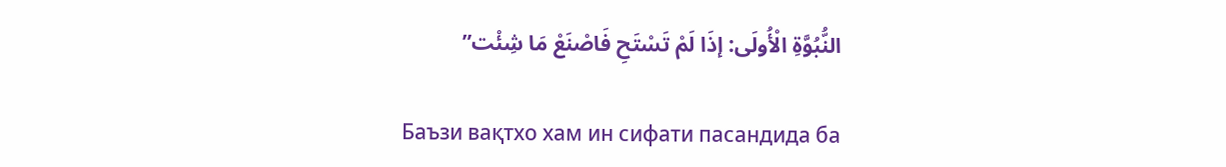النُّبُوَّةِ الْأُولَى: إذَا لَمْ تَسْتَحِ فَاصْنَعْ مَا شِئْت”

Баъзи вақтхо хам ин сифати пасандида ба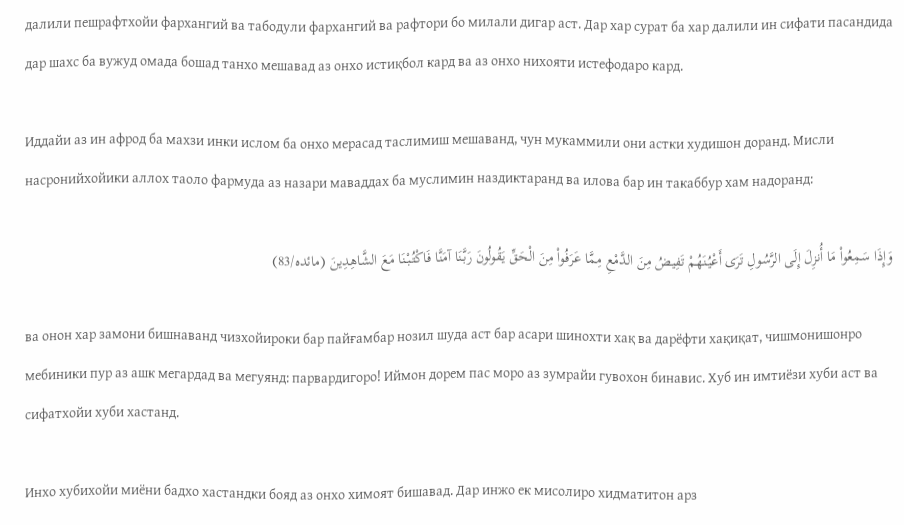далили пешрафтхойи фархангий ва табодули фархангий ва рафтори бо милали дигар аст. Дар хар сурат ба хар далили ин сифати пасандида дар шахс ба вужуд омада бошад танхо мешавад аз онхо истиқбол кард ва аз онхо нихояти истефодаро кард.

Иддайи аз ин афрод ба махзи инки ислом ба онхо мерасад таслимиш мешаванд, чун мукаммили они астки худишон доранд. Мисли насронийхойики аллох таоло фармуда аз назари маваддах ба муслимин наздиктаранд ва илова бар ин такаббур хам надоранд:

وَإِذَا سَمِعُواْ مَا أُنزِلَ إِلَى الرَّسُولِ تَرَى أَعْیُنَهُمْ تَفِیضُ مِنَ الدَّمْعِ مِمَّا عَرَفُواْ مِنَ الْحَقِّ یَقُولُونَ رَبَّنَا آمَنَّا فَاکْتُبْنَا مَعَ الشَّاهِدِینَ (مائده/83)

ва онон хар замони бишнаванд чизхойироки бар пайғамбар нозил шуда аст бар асари шинохти хақ ва дарёфти хақиқат, чишмонишонро мебиники пур аз ашк мегардад ва мегуянд: парвардигоро! Иймон дорем пас моро аз зумрайи гувохон бинавис. Хуб ин имтиёзи хуби аст ва сифатхойи хуби хастанд.

Инхо хубихойи миёни бадхо хастандки бояд аз онхо химоят бишавад. Дар инжо ек мисолиро хидматитон арз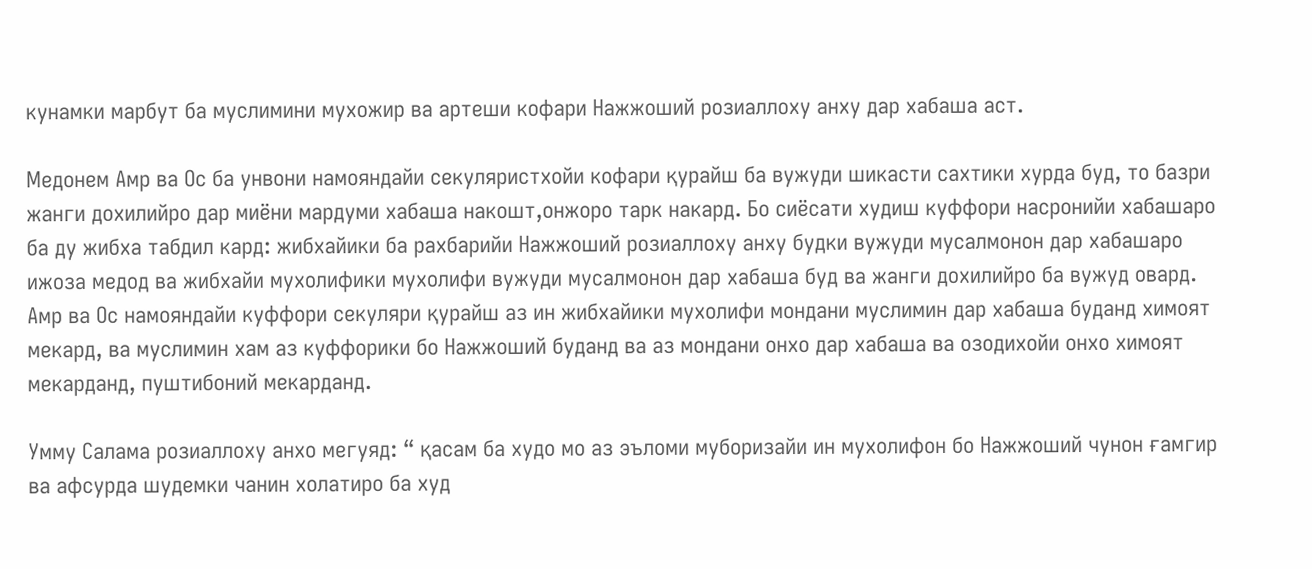кунамки марбут ба муслимини мухожир ва артеши кофари Нажжоший розиаллоху анху дар хабаша аст.

Медонем Амр ва Ос ба унвони намояндайи секуляристхойи кофари қурайш ба вужуди шикасти сахтики хурда буд, то базри жанги дохилийро дар миёни мардуми хабаша накошт,онжоро тарк накард. Бо сиёсати худиш куффори насронийи хабашаро ба ду жибха табдил кард: жибхайики ба рахбарийи Нажжоший розиаллоху анху будки вужуди мусалмонон дар хабашаро ижоза медод ва жибхайи мухолифики мухолифи вужуди мусалмонон дар хабаша буд ва жанги дохилийро ба вужуд овард. Амр ва Ос намояндайи куффори секуляри қурайш аз ин жибхайики мухолифи мондани муслимин дар хабаша буданд химоят мекард, ва муслимин хам аз куффорики бо Нажжоший буданд ва аз мондани онхо дар хабаша ва озодихойи онхо химоят мекарданд, пуштибоний мекарданд.

Умму Салама розиаллоху анхо мегуяд: “ қасам ба худо мо аз эъломи муборизайи ин мухолифон бо Нажжоший чунон ғамгир ва афсурда шудемки чанин холатиро ба худ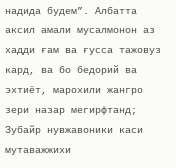надида будем”. Албатта аксил амали мусалмонон аз хадди ғам ва ғусса тажовуз кард, ва бо бедорий ва эхтиёт, марохили жангро зери назар мегирфтанд; Зубайр нувжавоники каси мутаважжихи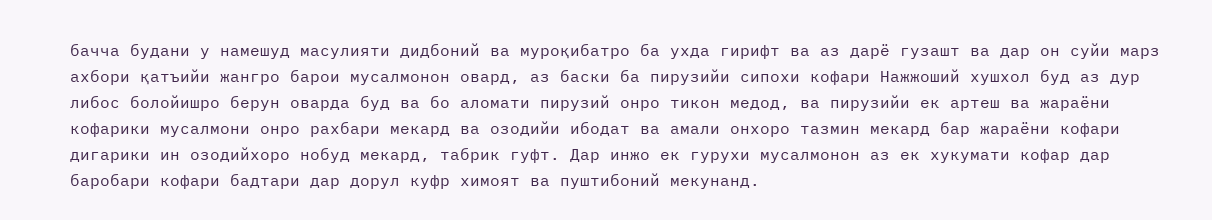бачча будани у намешуд масулияти дидбоний ва муроқибатро ба ухда гирифт ва аз дарё гузашт ва дар он суйи марз ахбори қатъийи жангро барои мусалмонон овард, аз баски ба пирузийи сипохи кофари Нажжоший хушхол буд аз дур либос болойишро берун оварда буд ва бо аломати пирузий онро тикон медод, ва пирузийи ек артеш ва жараёни кофарики мусалмони онро рахбари мекард ва озодийи ибодат ва амали онхоро тазмин мекард бар жараёни кофари дигарики ин озодийхоро нобуд мекард, табрик гуфт. Дар инжо ек гурухи мусалмонон аз ек хукумати кофар дар баробари кофари бадтари дар дорул куфр химоят ва пуштибоний мекунанд.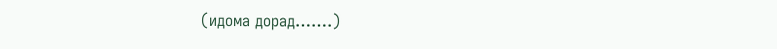(идома дорад…….)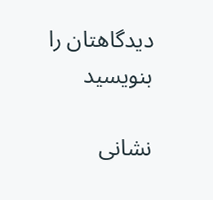دیدگاهتان را بنویسید

نشانی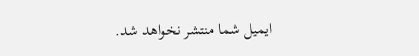ایمیل شما منتشر نخواهد شد.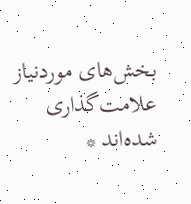بخش‌های موردنیاز علامت‌گذاری شده‌اند *